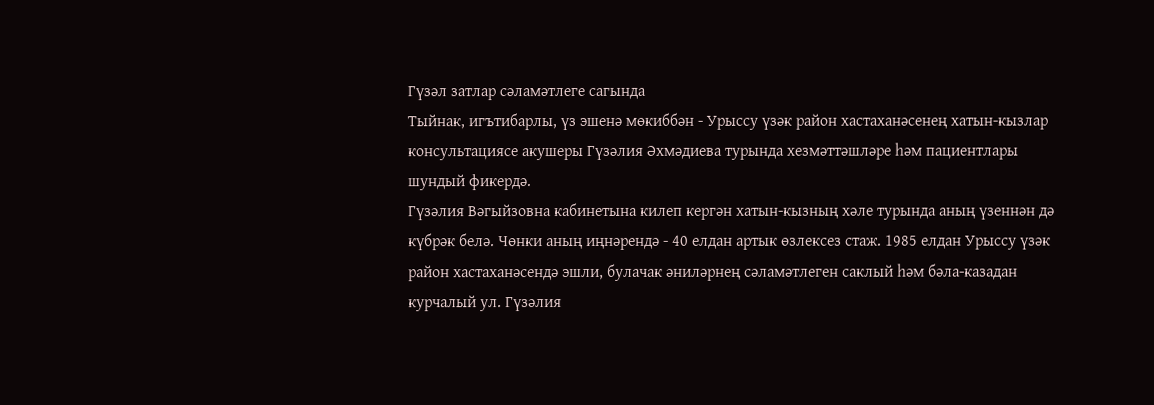Гүзәл затлар сәламәтлеге сагында
Тыйнак, игътибарлы, үз эшенә мөкиббән - Урыссу үзәк район хастаханәсенең хатын-кызлар консультациясе акушеры Гүзәлия Әхмәдиева турында хезмәттәшләре һәм пациентлары шундый фикердә.
Гүзәлия Вәгыйзовна кабинетына килеп кергән хатын-кызның хәле турында аның үзеннән дә күбрәк белә. Чөнки аның иңнәрендә - 40 елдан артык өзлексез стаж. 1985 елдан Урыссу үзәк район хастаханәсендә эшли, булачак әниләрнең сәламәтлеген саклый һәм бәла-казадан курчалый ул. Гүзәлия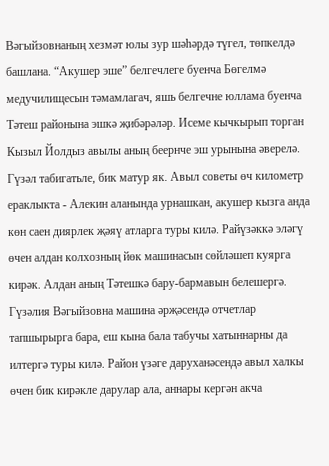Вәгыйзовнаның хезмәт юлы зур шәһәрдә түгел, төпкелдә башлана. “Акушер эше” белгечлеге буенча Бөгелмә медучилищесын тәмамлагач, яшь белгечне юллама буенча Тәтеш районына эшкә җибәрәләр. Исеме кычкырып торган Кызыл Йолдыз авылы аның беернче эш урынына әверелә. Гүзәл табигатьле, бик матур як. Авыл советы өч километр ераклыкта - Алекин аланында урнашкан, акушер кызга анда көн саен диярлек җәяү атларга туры килә. Райүзәккә эләгү өчен алдан колхозның йөк машинасын сөйләшеп куярга кирәк. Алдан аның Тәтешкә бару-бармавын белешергә. Гүзәлия Вәгыйзовна машина әрҗәсендә отчетлар тапшырырга бара, еш кына бала табучы хатыннарны да илтергә туры килә. Район үзәге даруханәсендә авыл халкы өчен бик кирәкле дарулар ала, аннары кергән акча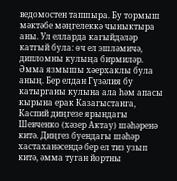ведомостен тапшыра. Бу тормыш мәктәбе мәңгелеккә чыныктыра аны. Ул елларда кагыйдәләр катгый була: өч ел эшләмичә, дипломны кулыңа бирмиләр. Әмма язмышы хәерхаклы була аның. Бер елдан Гүзәлия бу катырганы кулына ала һәм апасы кырына ерак Казагыстанга, Каспий диңгезе ярындагы Шевченко (хәзер Актау) шәһәренә китә. Диңгез буендагы шәһәр хастаханәсендә бер ел тиз узып китә, әмма туган йортны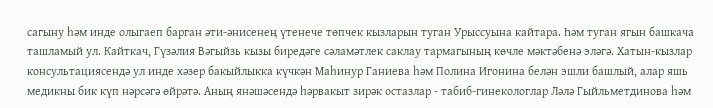сагыну һәм инде олыгаеп барган әти-әнисенең үтенече төпчек кызларын туган Урыссуына кайтара. Һәм туган ягын башкача ташламый ул. Кайткач, Гүзәлия Вәгыйзь кызы биредәге сәламәтлек саклау тармагының көчле мәктәбенә эләгә. Хатын-кызлар консультациясендә ул инде хәзер бакыйлыкка күчкән Маһинур Ганиева һәм Полина Игонина белән эшли башлый, алар яшь медикны бик күп нәрсәгә өйрәтә. Аның янәшәсендә һәрвакыт зирәк остазлар - табиб-гинекологлар Ләлә Гыйльметдинова һәм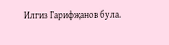Илгиз Гарифҗанов була.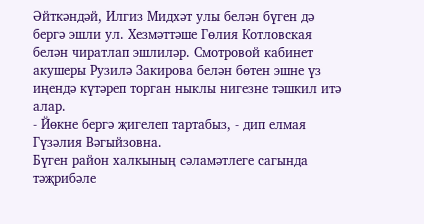Әйткәндәй, Илгиз Мидхәт улы белән бүген дә бергә эшли ул. Хезмәттәше Гөлия Котловская белән чиратлап эшлиләр. Смотровой кабинет акушеры Рузилә Закирова белән бөтен эшне үз иңендә күтәреп торган ныклы нигезне тәшкил итә алар.
- Йөкне бергә җигелеп тартабыз, - дип елмая Гүзәлия Вәгыйзовна.
Бүген район халкының сәламәтлеге сагында тәҗрибәле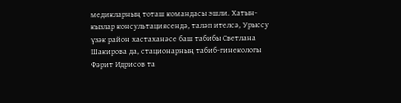медикларның тоташ командасы эшли. Хатын-кызлар консультациясендә, таләп ителсә, Урыссу үзәк район хастаханәсе баш табибы Светлана Шакирова да, стационарның табиб-гинекологы Фәрит Идрисов та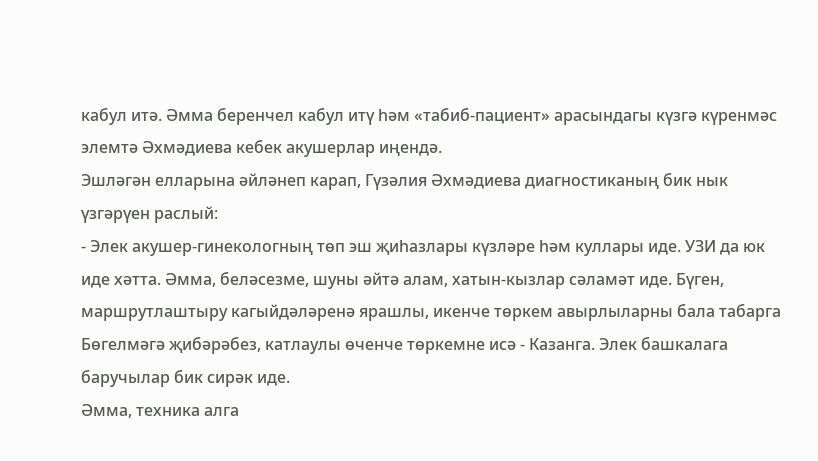кабул итә. Әмма беренчел кабул итү һәм «табиб-пациент» арасындагы күзгә күренмәс элемтә Әхмәдиева кебек акушерлар иңендә.
Эшләгән елларына әйләнеп карап, Гүзәлия Әхмәдиева диагностиканың бик нык үзгәрүен раслый:
- Элек акушер-гинекологның төп эш җиһазлары күзләре һәм куллары иде. УЗИ да юк иде хәтта. Әмма, беләсезме, шуны әйтә алам, хатын-кызлар сәламәт иде. Бүген, маршрутлаштыру кагыйдәләренә ярашлы, икенче төркем авырлыларны бала табарга Бөгелмәгә җибәрәбез, катлаулы өченче төркемне исә - Казанга. Элек башкалага баручылар бик сирәк иде.
Әмма, техника алга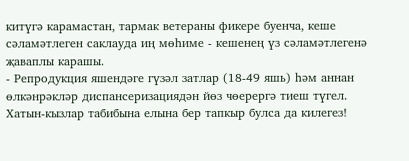китүгә карамастан, тармак ветераны фикере буенча, кеше сәламәтлеген саклауда иң мөһиме - кешенең үз сәламәтлегенә җаваплы карашы.
- Репродукция яшендәге гүзәл затлар (18-49 яшь) һәм аннан өлкәнрәкләр диспансеризациядән йөз чөерергә тиеш түгел. Хатын-кызлар табибына елына бер тапкыр булса да килегез!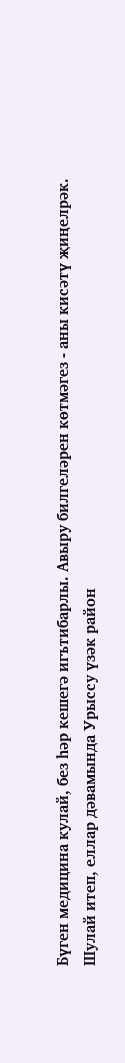Бүген медицина кулай, без һәр кешегә игътибарлы. Авыру билгеләрен көтмәгез - аны кисәтү җиңелрәк. Шулай итеп, еллар дәвамында Урыссу үзәк район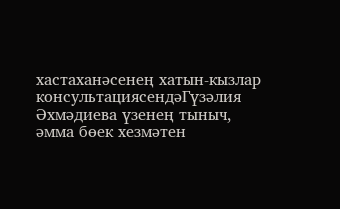хастаханәсенең хатын-кызлар консультациясендәГүзәлия Әхмәдиева үзенең тыныч, әмма бөек хезмәтен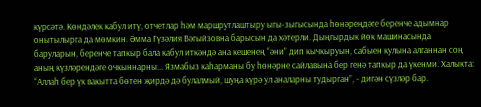күрсәтә. Көндәлек кабул итү, отчетлар һәм маршрутлаштыру ыгы-зыгысында һөнәреңдәге беренче адымнар онытылырга да мөмкин. Әмма Гүзәлия Вәгыйзовна барысын да хәтерли. Дыңгырдык йөк машинасында баруларын, беренче тапкыр бала кабул иткәндә ана кешенең “әни” дип кычкыруын, сабыен кулына алганнан соң аның күзләрендәге очкыннарны... Язмабыз каһарманы бу һөнәрне сайлавына бер генә тапкыр да үкенми. Халыкта: “Аллаһ бер үк вакытта бөтен җирдә дә булалмый, шуңа күрә ул аналарны тудырган”, - дигән сүзләр бар.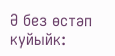Ә без өстәп куйыйк: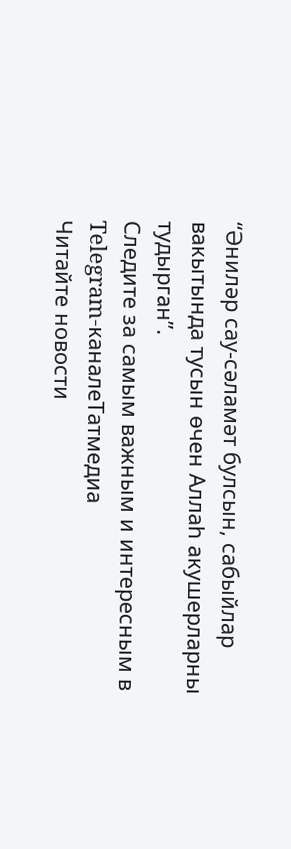“Әниләр сау-сәламәт булсын, сабыйлар вакытында тусын өчен Аллаһ акушерларны тудырган”.
Следите за самым важным и интересным в Telegram-каналеТатмедиа
Читайте новости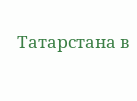Татарстана в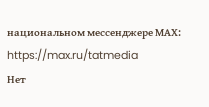национальном мессенджере MАХ: https://max.ru/tatmedia
Нет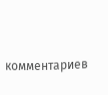комментариев